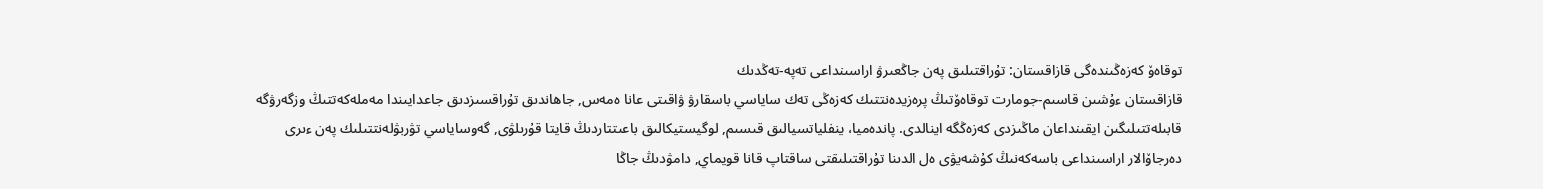توقاەۆ كەزەڭىندەگى قازاقستان: تۇراقتىلىق پەن جاڭعىرۋ اراسىنداعى تەپە-تەڭدىك
قازاقستان ءۇشىن قاسىم-جومارت توقاەۆتىڭ پرەزيدەنتتىك كەزەڭى تەك ساياسي باسقارۋ ۋاقىتى عانا ەمەس, جاھاندىق تۇراقسىزدىق جاعدايىندا مەملەكەتتىڭ وزگەرۋگە قابىلەتتىلىگىن ايقىنداعان ماڭىزدى كەزەڭگە اينالدى. پاندەميا، ينفلياتسيالىق قىسىم, لوگيستيكالىق باعىتتاردىڭ قايتا قۇرىلۋى, گەوساياسي تۋربۋلەنتتىلىك پەن ءىرى دەرجاۆالار اراسىنداعى باسەكەنىڭ كۇشەيۋى ەل الدىنا تۇراقتىلىقتى ساقتاپ قانا قويماي, دامۋدىڭ جاڭا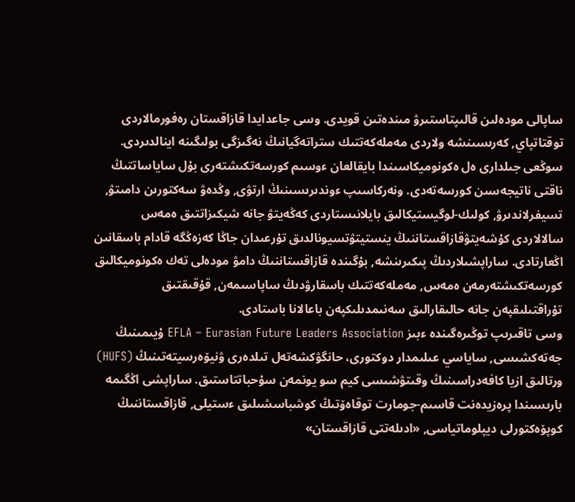ساپالى مودەلىن قالىپتاستىرۋ مىندەتىن قويدى. وسى جاعدايدا قازاقستان رەفورمالاردى توقتاتپاي, كەرىسىنشە ولاردى مەملەكەتتىك ستراتەگيانىڭ نەگىزگى بولىگىنە اينالدىردى.
سوڭعى جىلدارى ەل ەكونوميكاسىندا بايقالعان ءوسىم كورسەتكىشتەرى بۇل ساياساتتىڭ ناقتى ناتيجەسىن كورسەتەدى. ونەركاسىپ ءوندىرىسىنىڭ ارتۋى, وڭدەۋ سەكتورىن دامىتۋ, تسيفرلاندىرۋ, كولىك-لوگيستيكالىق بايلانىستاردى كەڭەيتۋ جانە شيكىزاتتىق ەمەس سالالاردى كۇشەيتۋقازاقستاننىڭ ينستيتۋتسيونالدىق تۇرعىدان جاڭا كەزەڭگە قادام باسقانىن اڭعارتادى. ساراپشىلاردىڭ پىكىرىنشە, بۇگىندە قازاقستاننىڭ دامۋ مودەلى تەك ەكونوميكالىق كورسەتكىشتەرمەن ەمەس, مەملەكەتتىك باسقارۋدىڭ ساپاسىمەن, قۇقىقتىق تۇراقتىلىقپەن جانە حالىقارالىق سەنىمدىلىكپەن باعالانا باستادى.
وسى تاقىرىپ توڭىرەگىندە ءبىز EFLA – Eurasian Future Leaders Association ۇيىمىنىڭ جەتەكشىسى, ساياسي عىلىمدار دوكتورى، حانگۋكشەتەل تىلدەرى ۋنيۆەرسيتەتىنىڭ (HUFS) ورتالىق ازيا كافەدراسىنىڭ وقىتۋشىسى كيم سو يونمەن سۇحباتتاستىق. ساراپشى اڭگىمە بارىسىندا پرەزيدەنت قاسىم-جومارت توقاەۆتىڭ كوشباسشىلىق ءستيلى, قازاقستاننىڭ كوپۆەكتورلى ديپلوماتياسى, «ادىلەتتى قازاقستان»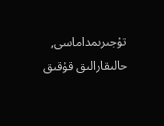تۇجىرىمداماسى, حالىقارالىق قۇقىق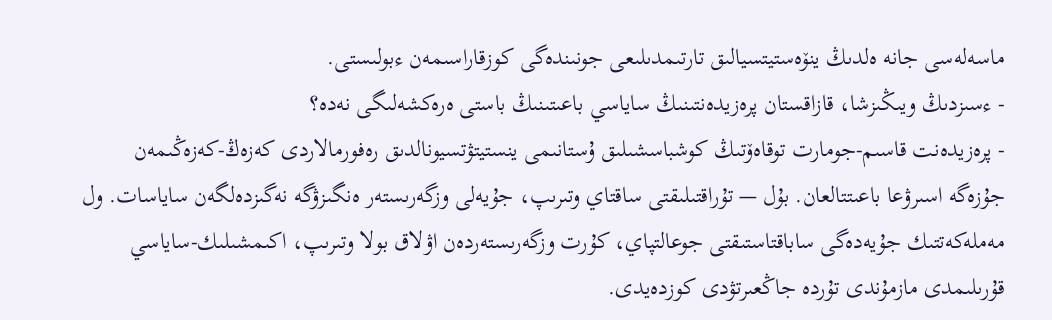ماسەلەسى جانە ەلدىڭ ينۆەستيتسيالىق تارتىمدىلىعى جونىندەگى كوزقاراسىمەن ءبولىستى.
- ءسىزدىڭ ويىڭىزشا، قازاقستان پرەزيدەنتىنىڭ ساياسي باعىتىنىڭ باستى ەرەكشەلىگى نەدە؟
- پرەزيدەنت قاسىم-جومارت توقاەۆتىڭ كوشباسشىلىق ۇستانىمى ينستيتۋتسيونالدىق رەفورمالاردى كەزەڭ-كەزەڭىمەن جۇزەگە اسىرۋعا باعىتتالعان. بۇل — تۇراقتىلىقتى ساقتاي وتىرىپ، جۇيەلى وزگەرىستەر ەنگىزۋگە نەگىزدەلگەن ساياسات. ول مەملەكەتتىك جۇيەدەگى ساباقتاستىقتى جوعالتپاي، كۇرت وزگەرىستەردەن اۋلاق بولا وتىرىپ، اكىمشىلىك-ساياسي قۇرىلىمدى مازمۇندى تۇردە جاڭعىرتۋدى كوزدەيدى.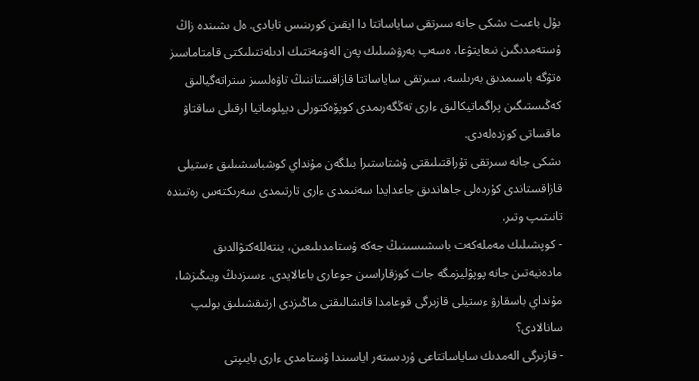بۇل باعىت ىشكى جانە سىرتقى ساياساتتا دا ايقىن كورىنىس تابادى. ەل ىشىندە زاڭ ۇستەمدىگىن نىعايتۋعا، ەسەپ بەرۋشىلىك پەن الەۋمەتتىك ادىلەتتىلىكتى قامتاماسىز ەتۋگە باسىمدىق بەرىلسە، سىرتقى ساياساتتا قازاقستاننىڭ تاۋەلسىز ستراتەگيالىق كەڭىستىگىن پراگماتيكالىق ءارى تەڭگەرىمدى كوپۆەكتورلى ديپلوماتيا ارقىلى ساقتاۋ ماقساتى كوزدەلەدى.
ىشكى جانە سىرتقى تۇراقتىلىقتى ۇشتاستىرا بىلگەن مۇنداي كوشباسشىلىق ءستيلى قازاقستاندى كۇردەلى جاھاندىق جاعدايدا سەنىمدى ءارى تارتىمدى سەرىكتەس رەتىندە تانىتىپ وتىر.
- كوپشىلىك مەملەكەت باسشىسىنىڭ جەكە ۇستامدىلىعىن، ينتەللەكتۋالدىق مادەنيەتىن جانە پوپۋليزمگە جات كوزقاراسىن جوعارى باعالايدى. ءسىزدىڭ ويىڭىزشا، مۇنداي باسقارۋ ءستيلى قازىرگى قوعامدا قانشالىقتى ماڭىزدى ارتىقشىلىق بولىپ سانالادى؟
- قازىرگى الەمدىك ساياساتتاعى ۇردىستەر اياسىندا ۇستامدى ءارى بايىپتى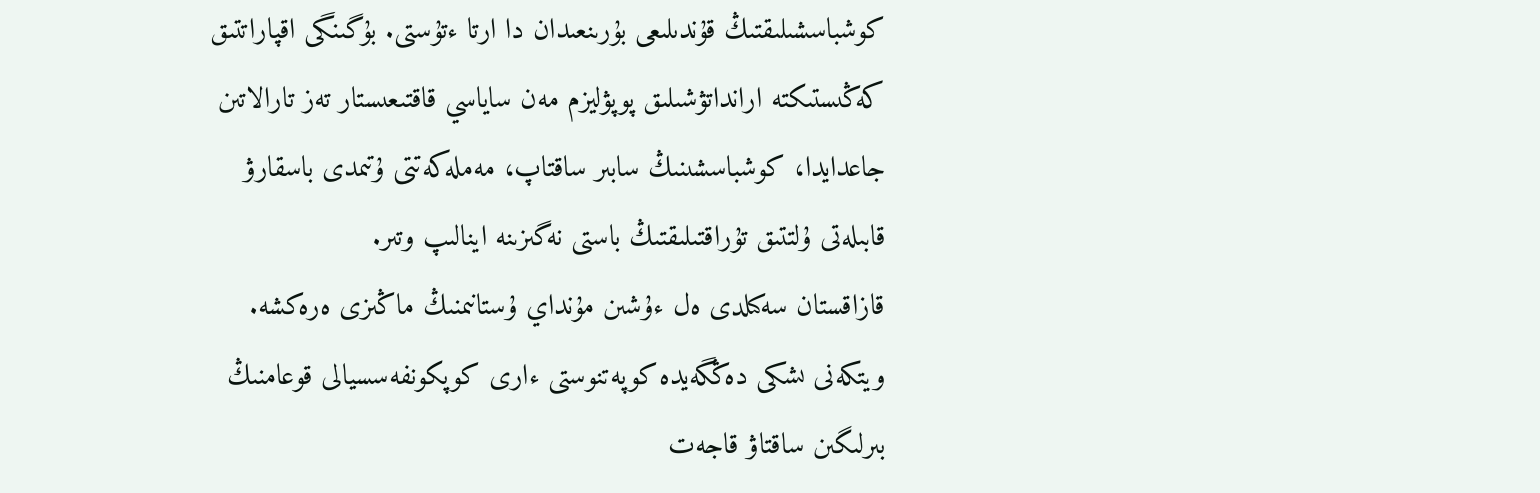كوشباسشىلىقتىڭ قۇندىلىعى بۇرىنعىدان دا ارتا ءتۇستى. بۇگىنگى اقپاراتتىق كەڭىستىكتە ارانداتۋشىلىق پوپۋليزم مەن ساياسي قاقتىعىستار تەز تارالاتىن جاعدايدا، كوشباسشىنىڭ سابىر ساقتاپ، مەملەكەتتى ۇتىمدى باسقارۋ قابىلەتى ۇلتتىق تۇراقتىلىقتىڭ باستى نەگىزىنە اينالىپ وتىر.
قازاقستان سەكىلدى ەل ءۇشىن مۇنداي ۇستانىمنىڭ ماڭىزى ەرەكشە. ويتكەنى ىشكى دەڭگەيدە كوپەتنوستى ءارى كوپكونفەسسيالى قوعامنىڭ بىرلىگىن ساقتاۋ قاجەت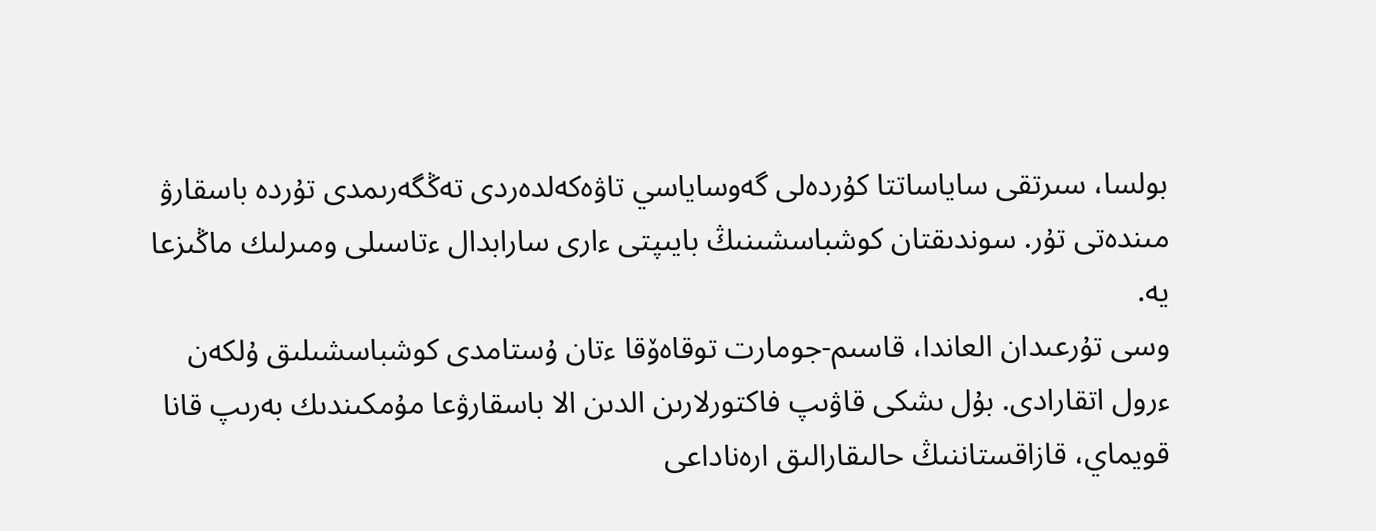بولسا، سىرتقى ساياساتتا كۇردەلى گەوساياسي تاۋەكەلدەردى تەڭگەرىمدى تۇردە باسقارۋ مىندەتى تۇر. سوندىقتان كوشباسشىنىڭ بايىپتى ءارى سارابدال ءتاسىلى ومىرلىك ماڭىزعا يە.
وسى تۇرعىدان العاندا، قاسىم-جومارت توقاەۆقا ءتان ۇستامدى كوشباسشىلىق ۇلكەن ءرول اتقارادى. بۇل ىشكى قاۋىپ فاكتورلارىن الدىن الا باسقارۋعا مۇمكىندىك بەرىپ قانا قويماي، قازاقستاننىڭ حالىقارالىق ارەناداعى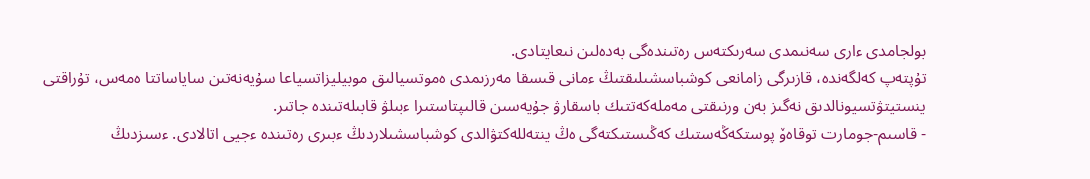بولجامدى ءارى سەنىمدى سەرىكتەس رەتىندەگى بەدەلىن نىعايتادى.
تۇپتەپ كەلگەندە، قازىرگى زامانعى كوشباسشىلىقتىڭ ءمانى قىسقا مەرزىمدى ەموتسيالىق موبيليزاتسياعا سۇيەنەتىن ساياساتتا ەمەس، تۇراقتى ينستيتۋتسيونالدىق نەگىز بەن ورنىقتى مەملەكەتتىك باسقارۋ جۇيەسىن قالىپتاستىرا ءبىلۋ قابىلەتىندە جاتىر.
- قاسىم-جومارت توقاەۆ پوستكەڭەستىك كەڭىستىكتەگى ەڭ ينتەللەكتۋالدى كوشباسشىلاردىڭ ءبىرى رەتىندە ءجيى اتالادى. ءسىزدىڭ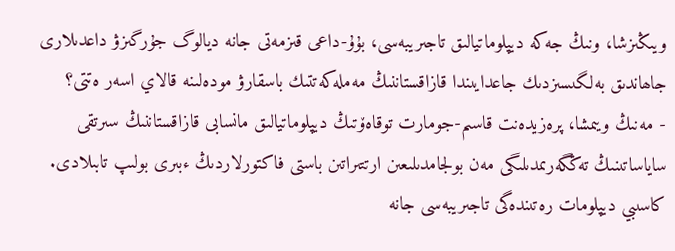ويىڭىزشا، ونىڭ جەكە ديپلوماتيالىق تاجىريبەسى، بۇۇ-داعى قىزمەتى جانە ديالوگ جۇرگىزۋ داعدىلارى جاھاندىق بەلگىسىزدىك جاعدايىندا قازاقستاننىڭ مەملەكەتتىك باسقارۋ مودەلىنە قالاي اسەر ەتتى؟
- مەنىڭ ويىمشا، پرەزيدەنت قاسىم-جومارت توقاەۆتىڭ ديپلوماتيالىق مانسابى قازاقستاننىڭ سىرتقى ساياساتىنىڭ تەڭگەرىمدىلىگى مەن بولجامدىلىعىن ارتتىراتىن باستى فاكتورلاردىڭ ءبىرى بولىپ تابىلادى. كاسىبي ديپلومات رەتىندەگى تاجىريبەسى جانە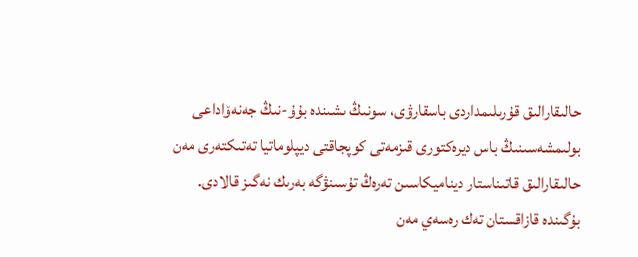حالىقارالىق قۇرىلىمداردى باسقارۋى، سونىڭ ىشىندە بۇۇ-نىڭ جەنەۆاداعى بولىمشەسىنىڭ باس ديرەكتورى قىزمەتى كوپجاقتى ديپلوماتيا تەتىكتەرى مەن حالىقارالىق قاتىناستار ديناميكاسىن تەرەڭ تۇسىنۋگە بەرىك نەگىز قالادى.
بۇگىندە قازاقستان تەك رەسەي مەن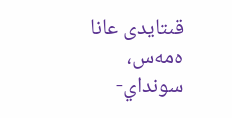قىتايدى عانا ەمەس، سونداي-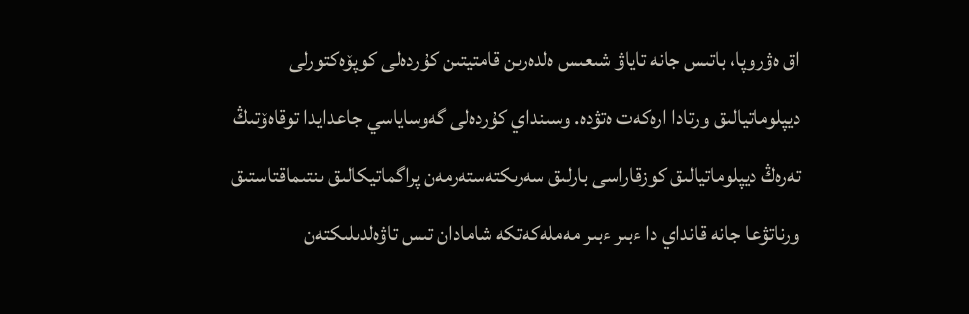اق ەۋروپا، باتىس جانە تاياۋ شىعىس ەلدەرىن قامتيتىن كۇردەلى كوپۆەكتورلى ديپلوماتيالىق ورتادا ارەكەت ەتۋدە. وسىنداي كۇردەلى گەوساياسي جاعدايدا توقاەۆتىڭ تەرەڭ ديپلوماتيالىق كوزقاراسى بارلىق سەرىكتەستەرمەن پراگماتيكالىق ىنتىماقتاستىق ورناتۋعا جانە قانداي دا ءبىر ءبىر مەملەكەتكە شامادان تىس تاۋەلدىلىكتەن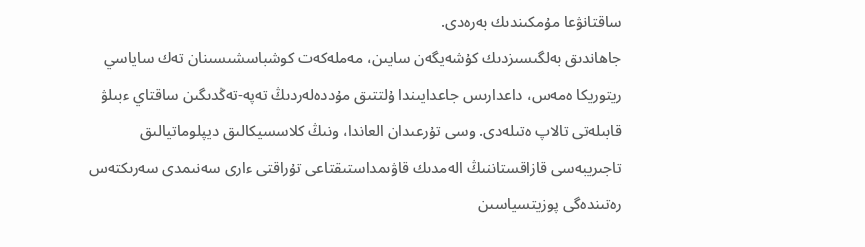ساقتانۋعا مۇمكىندىك بەرەدى.
جاھاندىق بەلگىسىزدىك كۇشەيگەن سايىن، مەملەكەت كوشباسشىسىنان تەك ساياسي ريتوريكا ەمەس، داعدارىس جاعدايىندا ۇلتتىق مۇددەلەردىڭ تەپە-تەڭدىگىن ساقتاي ءبىلۋ قابىلەتى تالاپ ەتىلەدى. وسى تۇرعىدان العاندا، ونىڭ كلاسسيكالىق ديپلوماتيالىق تاجىريبەسى قازاقستاننىڭ الەمدىك قاۋىمداستىقتاعى تۇراقتى ءارى سەنىمدى سەرىكتەس رەتىندەگى پوزيتسياسىن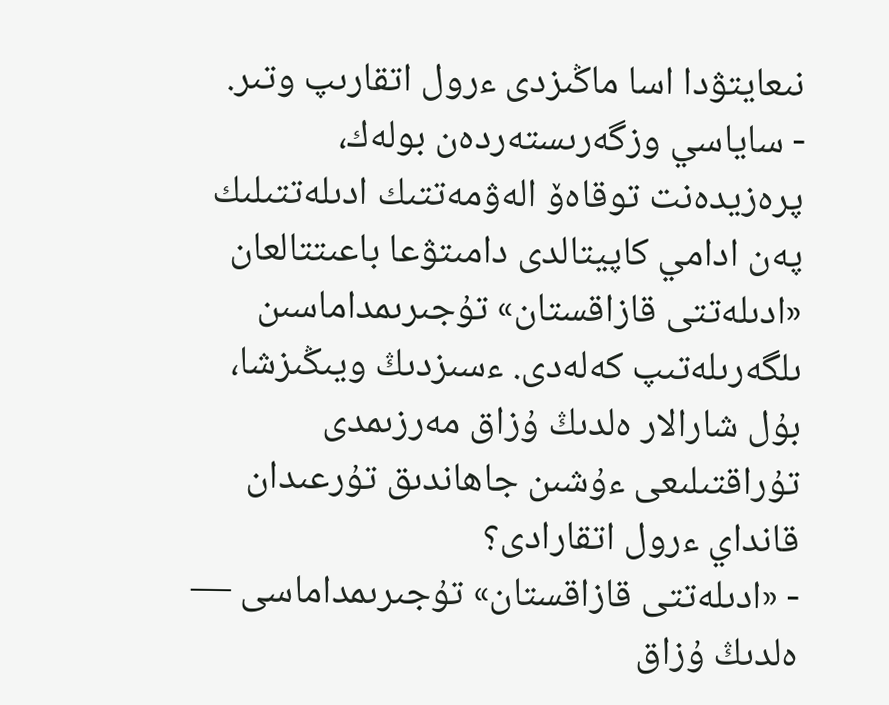نىعايتۋدا اسا ماڭىزدى ءرول اتقارىپ وتىر.
- ساياسي وزگەرىستەردەن بولەك، پرەزيدەنت توقاەۆ الەۋمەتتىك ادىلەتتىلىك پەن ادامي كاپيتالدى دامىتۋعا باعىتتالعان «ادىلەتتى قازاقستان» تۇجىرىمداماسىن ىلگەرىلەتىپ كەلەدى. ءسىزدىڭ ويىڭىزشا، بۇل شارالار ەلدىڭ ۇزاق مەرزىمدى تۇراقتىلىعى ءۇشىن جاھاندىق تۇرعىدان قانداي ءرول اتقارادى؟
- «ادىلەتتى قازاقستان» تۇجىرىمداماسى — ەلدىڭ ۇزاق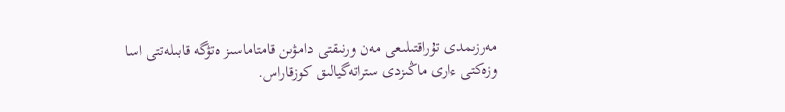مەرزىمدى تۇراقتىلىعى مەن ورنىقتى دامۋىن قامتاماسىز ەتۋگە قابىلەتتى اسا وزەكتى ءارى ماڭىزدى ستراتەگيالىق كوزقاراس.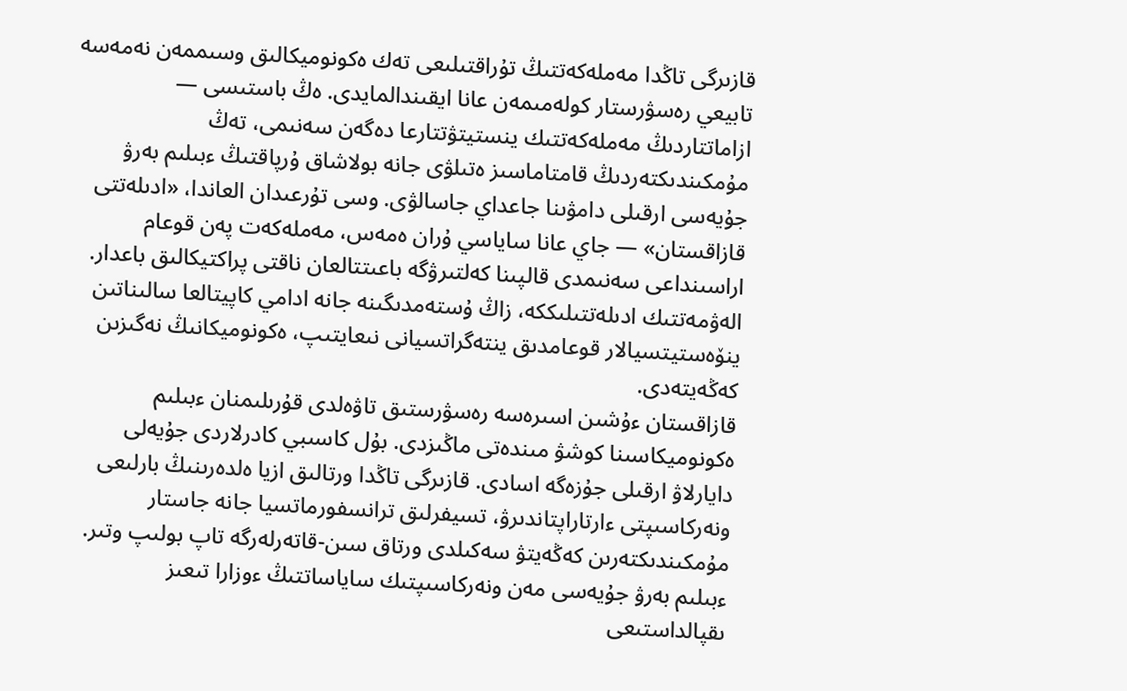قازىرگى تاڭدا مەملەكەتتىڭ تۇراقتىلىعى تەك ەكونوميكالىق وسىممەن نەمەسە تابيعي رەسۋرستار كولەمىمەن عانا ايقىندالمايدى. ەڭ باستىسى — ازاماتتاردىڭ مەملەكەتتىك ينستيتۋتتارعا دەگەن سەنىمى، تەڭ مۇمكىندىكتەردىڭ قامتاماسىز ەتىلۋى جانە بولاشاق ۇرپاقتىڭ ءبىلىم بەرۋ جۇيەسى ارقىلى دامۋىنا جاعداي جاسالۋى. وسى تۇرعىدان العاندا، «ادىلەتتى قازاقستان» — جاي عانا ساياسي ۇران ەمەس، مەملەكەت پەن قوعام اراسىنداعى سەنىمدى قالپىنا كەلتىرۋگە باعىتتالعان ناقتى پراكتيكالىق باعدار. الەۋمەتتىك ادىلەتتىلىككە، زاڭ ۇستەمدىگىنە جانە ادامي كاپيتالعا سالىناتىن ينۆەستيتسيالار قوعامدىق ينتەگراتسيانى نىعايتىپ، ەكونوميكانىڭ نەگىزىن كەڭەيتەدى.
قازاقستان ءۇشىن اسىرەسە رەسۋرستىق تاۋەلدى قۇرىلىمنان ءبىلىم ەكونوميكاسىنا كوشۋ مىندەتى ماڭىزدى. بۇل كاسىبي كادرلاردى جۇيەلى دايارلاۋ ارقىلى جۇزەگە اسادى. قازىرگى تاڭدا ورتالىق ازيا ەلدەرىنىڭ بارلىعى ونەركاسىپتى ءارتاراپتاندىرۋ، تسيفرلىق ترانسفورماتسيا جانە جاستار مۇمكىندىكتەرىن كەڭەيتۋ سەكىلدى ورتاق سىن-قاتەرلەرگە تاپ بولىپ وتىر. ءبىلىم بەرۋ جۇيەسى مەن ونەركاسىپتىك ساياساتتىڭ ءوزارا تىعىز ىقپالداستىعى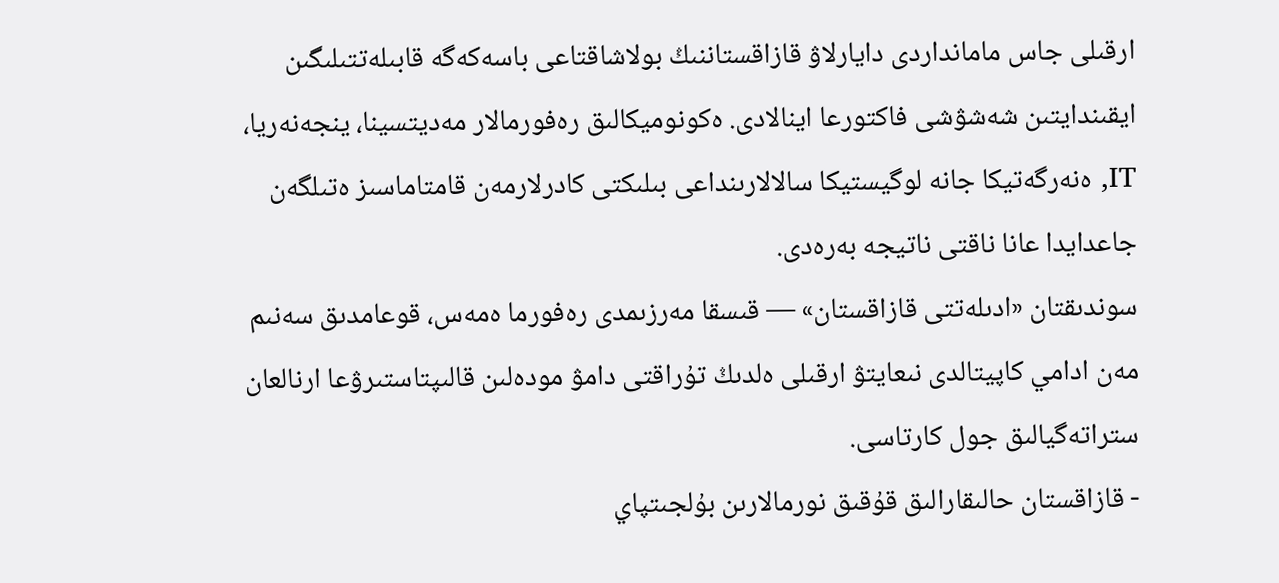ارقىلى جاس مامانداردى دايارلاۋ قازاقستاننىڭ بولاشاقتاعى باسەكەگە قابىلەتتىلىگىن ايقىندايتىن شەشۋشى فاكتورعا اينالادى. ەكونوميكالىق رەفورمالار مەديتسينا، ينجەنەريا، IT, ەنەرگەتيكا جانە لوگيستيكا سالالارىنداعى بىلىكتى كادرلارمەن قامتاماسىز ەتىلگەن جاعدايدا عانا ناقتى ناتيجە بەرەدى.
سوندىقتان «ادىلەتتى قازاقستان» — قىسقا مەرزىمدى رەفورما ەمەس، قوعامدىق سەنىم مەن ادامي كاپيتالدى نىعايتۋ ارقىلى ەلدىڭ تۇراقتى دامۋ مودەلىن قالىپتاستىرۋعا ارنالعان ستراتەگيالىق جول كارتاسى.
- قازاقستان حالىقارالىق قۇقىق نورمالارىن بۇلجىتپاي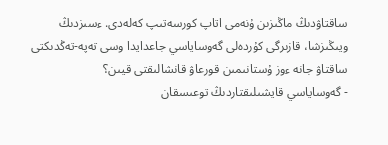ساقتاۋدىڭ ماڭىزىن ۇنەمى اتاپ كورسەتىپ كەلەدى. ءسىزدىڭ ويىڭىزشا، قازىرگى كۇردەلى گەوساياسي جاعدايدا وسى تەپە-تەڭدىكتى ساقتاۋ جانە ءوز ۇستانىمىن قورعاۋ قانشالىقتى قيىن؟
- گەوساياسي قايشىلىقتاردىڭ توعىسقان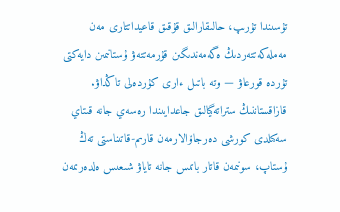تۇسىندا تۇرىپ، حالىقارالىق قۇقىق قاعيداتتارى مەن مەملەكەتتەردىڭ ەگەمەندىگىن قۇرمەتتەۋ ۇستانىمىن دايەكتى تۇردە قورعاۋ — وتە باتىل ءارى كۇردەلى تاڭداۋ. قازاقستاننىڭ ستراتەگيالىق جاعدايىندا رەسەي جانە قىتاي سەكىلدى كورشى دەرجاۆالارمەن قارىم-قاتىناستى تەڭ ۇستاپ، سونىمەن قاتار باتىس جانە تاياۋ شىعىس ەلدەرىمەن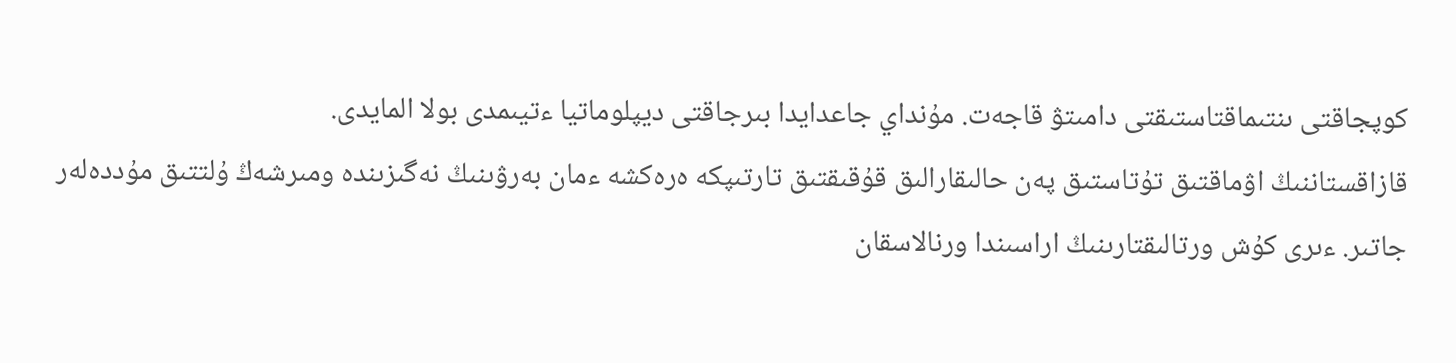كوپجاقتى ىنتىماقتاستىقتى دامىتۋ قاجەت. مۇنداي جاعدايدا بىرجاقتى ديپلوماتيا ءتيىمدى بولا المايدى.
قازاقستاننىڭ اۋماقتىق تۇتاستىق پەن حالىقارالىق قۇقىقتىق تارتىپكە ەرەكشە ءمان بەرۋىنىڭ نەگىزىندە ومىرشەڭ ۇلتتىق مۇددەلەر جاتىر. ءىرى كۇش ورتالىقتارىنىڭ اراسىندا ورنالاسقان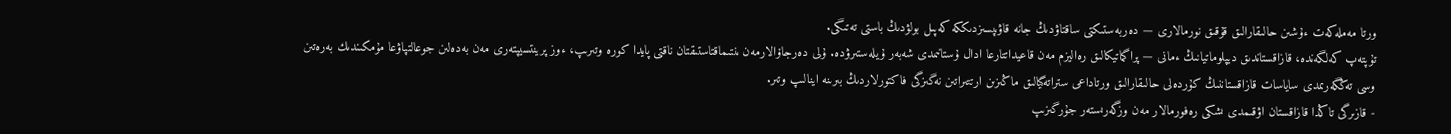ورتا مەملەكەت ءۇشىن حالىقارالىق قۇقىق نورمالارى — دەربەستىكتى ساقتاۋدىڭ جانە قاۋىپسىزدىككە كەپىل بولۋدىڭ باستى تەتىگى.
تۇپتەپ كەلگەندە، قازاقستاندىق ديپلوماتيانىڭ ءمانى — پراگماتيكالىق رەاليزم مەن قاعيداتتارعا ادال ۇستانىمدى شەبەر ۇيلەستىرۋدە. ۇلى دەرجاۆالارمەن ىنتىماقتاستىقتان ناقتى پايدا كورە وتىرىپ، ءوز پرينتسيپتەرى مەن بەدەلىن جوعالتپاۋعا مۇمكىندىك بەرەتىن وسى تەڭگەرىمدى ساياسات قازاقستاننىڭ كۇردەلى حالىقارالىق ورتاداعى ستراتەگيالىق ماڭىزىن ارتتىراتىن نەگىزگى فاكتورلاردىڭ بىرىنە اينالىپ وتىر.
- قازىرگى تاڭدا قازاقستان اۋقىمدى ىشكى رەفورمالار مەن وزگەرىستەر جۇرگىزىپ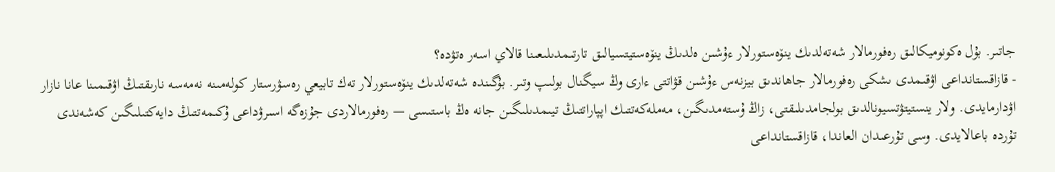جاتىر. بۇل ەكونوميكالىق رەفورمالار شەتەلدىك ينۆەستورلار ءۇشىن ەلدىڭ ينۆەستيتسيالىق تارتىمدىلىعىنا قالاي اسەر ەتۋدە؟
- قازاقستانداعى اۋقىمدى ىشكى رەفورمالار جاھاندىق بيزنەس ءۇشىن قۋاتتى ءارى وڭ سيگنال بولىپ وتىر. بۇگىندە شەتەلدىك ينۆەستورلار تەك تابيعي رەسۋرستار كولەمىنە نەمەسە نارىقتىڭ اۋقىمىنا عانا نازار اۋدارمايدى. ولار ينستيتۋتسيونالدىق بولجامدىلىقتى، زاڭ ۇستەمدىگىن، مەملەكەتتىك اپپاراتتىڭ تيىمدىلىگىن جانە ەڭ باستىسى — رەفورمالاردى جۇزەگە اسىرۋداعى ۇكىمەتتىڭ دايەكتىلىگىن كەشەندى تۇردە باعالايدى. وسى تۇرعىدان العاندا، قازاقستانداعى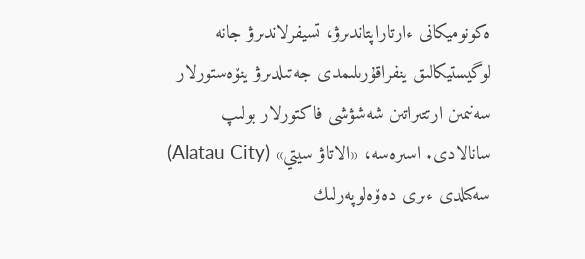ەكونوميكانى ءارتاراپتاندىرۋ، تسيفرلاندىرۋ جانە لوگيستيكالىق ينفراقۇرىلىمدى جەتىلدىرۋ ينۆەستورلار سەنىمىن ارتتىراتىن شەشۋشى فاكتورلار بولىپ سانالادى. اسىرەسە، «الاتاۋ سيتي» (Alatau City) سەكىلدى ءىرى دەۆەلوپەرلىك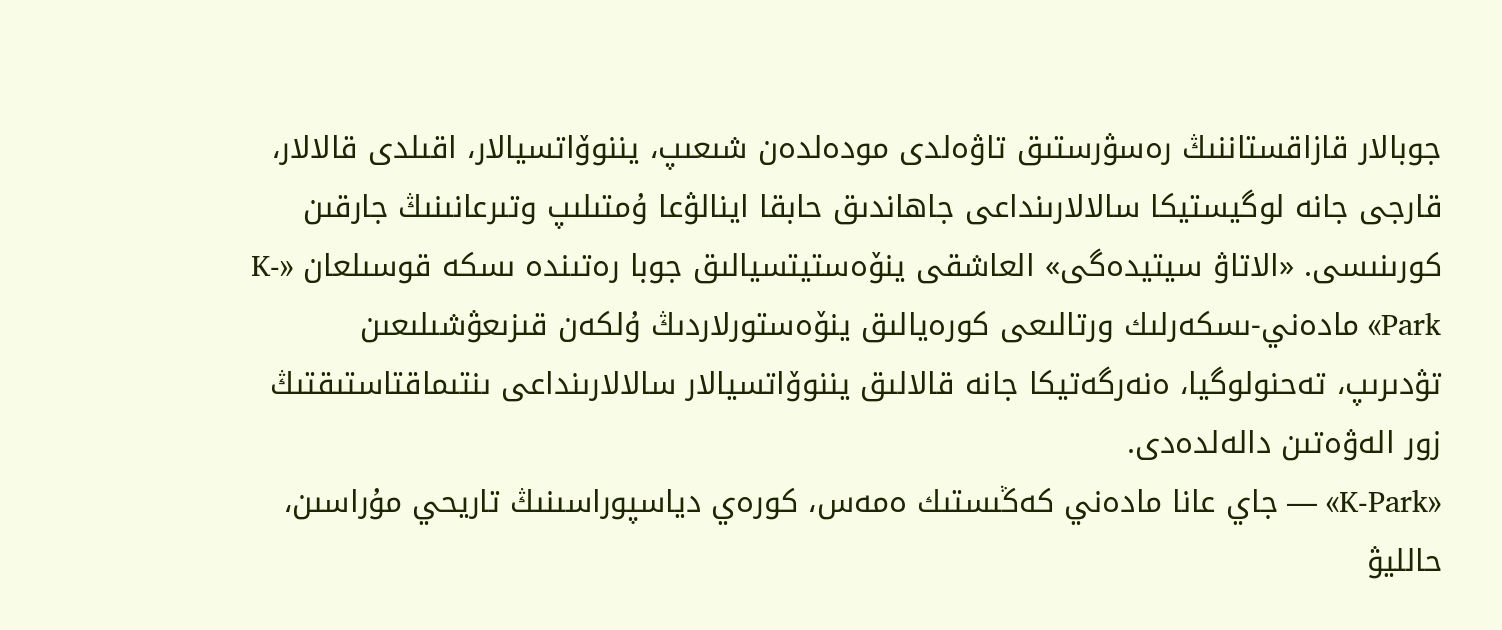جوبالار قازاقستاننىڭ رەسۋرستىق تاۋەلدى مودەلدەن شىعىپ، يننوۆاتسيالار، اقىلدى قالالار، قارجى جانە لوگيستيكا سالالارىنداعى جاھاندىق حابقا اينالۋعا ۇمتىلىپ وتىرعانىنىڭ جارقىن كورىنىسى. «الاتاۋ سيتيدەگى» العاشقى ينۆەستيتسيالىق جوبا رەتىندە ىسكە قوسىلعان «K-Park» مادەني-ىسكەرلىك ورتالىعى كورەيالىق ينۆەستورلاردىڭ ۇلكەن قىزىعۋشىلىعىن تۋدىرىپ، تەحنولوگيا، ەنەرگەتيكا جانە قالالىق يننوۆاتسيالار سالالارىنداعى ىنتىماقتاستىقتىڭ زور الەۋەتىن دالەلدەدى.
«K-Park» — جاي عانا مادەني كەڭىستىك ەمەس، كورەي دياسپوراسىنىڭ تاريحي مۇراسىن، حالليۋ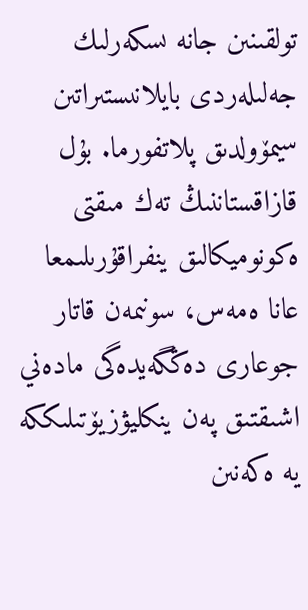تولقىنىن جانە ىسكەرلىك جەلىلەردى بايلانىستىراتىن سيمۆولدىق پلاتفورما. بۇل قازاقستاننىڭ تەك مىقتى ەكونوميكالىق ينفراقۇرىلىمعا عانا ەمەس، سونىمەن قاتار جوعارى دەڭگەيدەگى مادەني اشىقتىق پەن ينكليۋزيۆتىلىككە يە ەكەنىن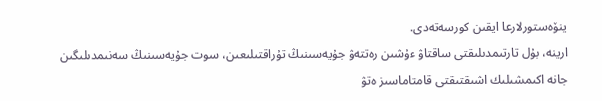ينۆەستورلارعا ايقىن كورسەتەدى.
ارينە، بۇل تارتىمدىلىقتى ساقتاۋ ءۇشىن رەتتەۋ جۇيەسىنىڭ تۇراقتىلىعىن، سوت جۇيەسىنىڭ سەنىمدىلىگىن جانە اكىمشىلىك اشىقتىقتى قامتاماسىز ەتۋ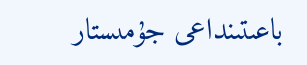باعىتىنداعى جۇمىستار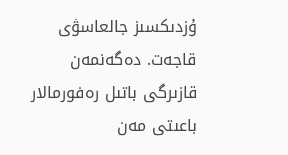ۇزدىكسىز جالعاسۋى قاجەت. دەگەنمەن قازىرگى باتىل رەفورمالار باعىتى مەن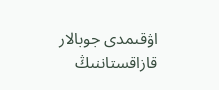اۋقىمدى جوبالار قازاقستاننىڭ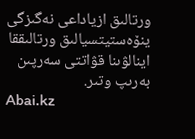ورتالىق ازياداعى نەگىزگى ينۆەستيتسيالىق ورتالىققا اينالۋىنا قۋاتتى سەرپىن بەرىپ وتىر.
Abai.kz